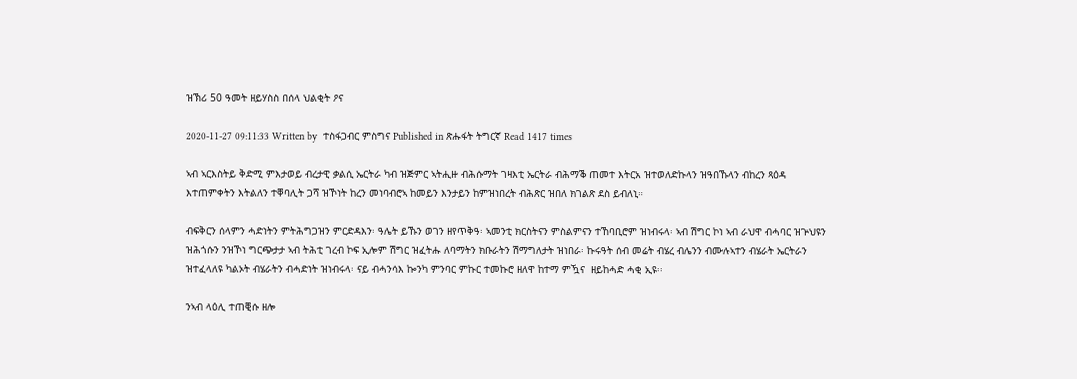ዝኽሪ 50 ዓመት ዘይሃስስ በሰላ ህልቂት ዖና

2020-11-27 09:11:33 Written by  ተስፋጋብር ምስግና Published in ጽሑፋት ትግርኛ Read 1417 times

ኣብ ኣርእስትይ ቅድሚ ምእታወይ ብረታዊ ቃልሲ ኤርትራ ካብ ዝጅምር ኣትሒዙ ብሕሱማት ገዛእቲ ኤርትራ ብሕማቕ ጠመተ እትርአ ዝተወለድኩላን ዝዓበኹላን ብከረን ጻዕዳ እተጠምቀትን እትልለን ተቐባሊት ጋሻ ዝኾነት ከረን መነባብሮኣ ከመይን እንታይን ከምዝነበረት ብሕጽር ዝበለ ክገልጽ ደስ ይብለኒ።

ብፍቅርን ሰላምን ሓድነትን ምትሕግጋዝን ምርድዳእን፡ ዓሌት ይኹን ወገን ዘየጥቅዓ፡ ኣመንቲ ክርስትናን ምስልምናን ተኸባቢሮም ዝነብሩላ፡ ኣብ ሽግር ኮነ ኣብ ራህዋ ብሓባር ዝጕህዩን ዝሕጎሱን ንዝኾነ ግርጭታታ ኣብ ትሕቲ ገረብ ኮፍ ኢሎም ሽግር ዝፈትሑ ለባማትን ክቡራትን ሽማግለታት ዝነበራ፡ ኩሩዓት ሰብ መሬት ብሄረ ብሌንን ብሙሉኣተን ብሄራት ኤርትራን  ዝተፈላለዩ ካልኦት ብሄራትን ብሓድነት ዝነብሩላ፡ ናይ ብሓንሳእ ኰንካ ምንባር ምኩር ተመኩሮ ዘለዋ ከተማ ምዃና  ዘይከሓድ ሓቂ ኢዩ፡፡

ንኣብ ላዕሊ ተጠቒሱ ዘሎ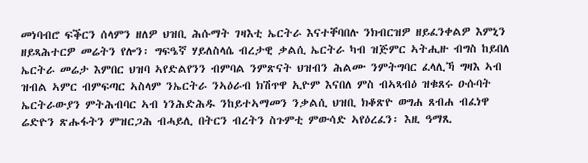መነባብሮ ፍቕርን ሰላምን ዘለዎ ህዝቢ ሕሱማት ገዛእቲ ኤርትራ እናተቐባበሉ ንክብርዝዎ ዘይፈንቀልዎ እምኒን ዘይጻሕተርዎ መሬትን የሎን፡ ግፍዔኛ ሃይለስላሴ ብረታዊ ቃልሲ ኤርትራ ካብ ዝጅምር ኣትሒዙ ብግስ ከይበለ ኤርትራ መሬታ እምበር ህዝባ ኣየድልየንን ብምባል ንምጽናት ህዝብን ሕልሙ ንምትግባር ፈላሊኻ ግዛእ ኣብ ዝብል ኣምር ብምፍጣር ኣስላም ንኤርትራ ንኣዕራብ ክሽጥዋ ኢዮም እናበለ ምስ ብኣጻብዕ ዝቁጸሩ ዑሱባት ኤርትራውያን ምትሕብባር ኣብ ነንሕድሕዱ ንከይተኣማመን ንቃልሲ ህዝቢ ክቆጽዮ ወግሐ ጸብሐ ብፈነዋ ሬድዮን ጽሑፋትን ምዝርጋሕ ብሓይሊ በትርን ብረትን ስጉምቲ ምውሳድ ኣየዕረፈን፡ እዚ ዓማጺ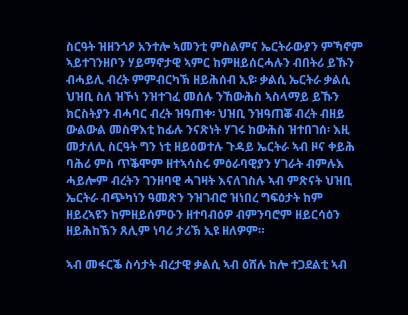ስርዓት ዝዘንጎዖ አንተሎ ኣመንቲ ምስልምና ኤርትራውያን ምኻኖም ኣይተገንዘቦን ሃይማኖታዊ ኣምር ከምዘይሰርሓሉን ብበትሪ ይኹን ብሓይሊ ብረት ምምብርካኽ ዘይሕሰብ ኢዩ፡ ቃልሲ ኤርትራ ቃልሲ ህዝቢ ስለ ዝኾነ ንዝተገፈ መሰሉ ንኸውሕስ ኣስላማይ ይኹን ክርስትያን ብሓባር ብረት ዝዓጠቀ፡ ህዝቢ ንዝዓጠቖ ብረት ብዘይ ውልውል መስዋእቲ ከፊሉ ንናጽነት ሃገሩ ከውሕስ ዝተበገሰ፡ እዚ መታለሊ ስርዓት ግን ነቲ ዘይዕወተሉ ጉዳይ ኤርትራ ኣብ ዞና ቀይሕ ባሕሪ ምስ ጥቕሞም ዘተኣሳስሩ ምዕራባዊያን ሃገራት ብምሉእ ሓይሎም ብረትን ገንዘባዊ ሓገዛት እናለገስሉ ኣብ ምጽናት ህዝቢ ኤርትራ ብጭካነን ዓመጽን ንዝገብሮ ዝነበረ ግፍዕታት ከም ዘይረኣዩን ከምዘይሰምዑን ዘተባብዕዎ ብምንባሮም ዘይርሳዕን ዘይሕከኽን ጸሊም ነባሪ ታሪኽ ኢዩ ዘለዎም።

ኣብ መፋርቕ ስሳታት ብረታዊ ቃልሲ ኣብ ዕሸሉ ከሎ ተጋደልቲ ኣብ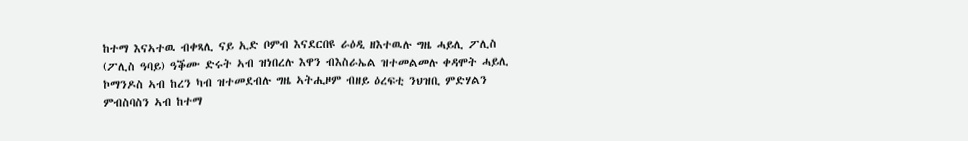ከተማ እናኣተዉ ብቀጻሊ ናይ ኢድ ቦምብ እናደርበዩ ራዕዲ ዘእተዉሉ ግዜ ሓይሊ ፖሊስ (ፖሊስ ዓባይ) ዓቕሙ ድሩት ኣብ ዝነበረሉ እዋን ብእስራኤል ዝተመልመሉ ቀዳሞት ሓይሊ ኮማንዶስ ኣብ ከረን ካብ ዝተመደብሉ ግዜ ኣትሒዞም ብዘይ ዕረፍቲ ንህዝቢ ምድሃልን ምብስባስን ኣብ ከተማ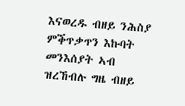እናወረዱ ብዘይ ንሕስያ ምቕጥቃጥን እኩባት መንእሰያት ኣብ ዝረኸብሉ ግዜ ብዘይ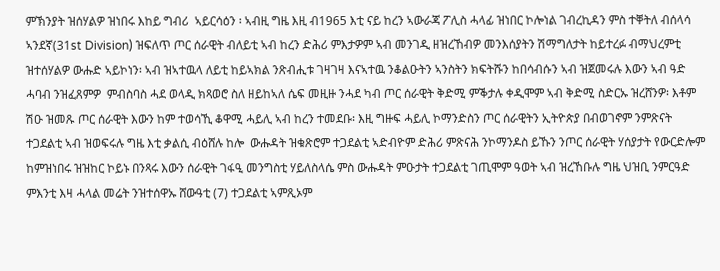ምኽንያት ዝሰሃልዎ ዝነበሩ እከይ ግብሪ  ኣይርሳዕን ፡ ኣብዚ ግዜ እዚ ብ1965 እቲ ናይ ከረን ኣውራጃ ፖሊስ ሓላፊ ዝነበር ኮሎነል ገብረኪዳን ምስ ተቐትለ ብሰላሳ ኣንደኛ(31st Division) ዝፍለጥ ጦር ሰራዊት ብለይቲ ኣብ ከረን ድሕሪ ምእታዎም ኣብ መንገዲ ዘዝረኸብዎ መንእሰያትን ሽማግለታት ከይተረፉ ብማህረምቲ ዝተሰሃልዎ ውሑድ ኣይኮነን፡ ኣብ ዝኣተዉላ ለይቲ ከይኣክል ንጽብሒቱ ገዛገዛ እናኣተዉ ንቆልዑትን ኣንስትን ክፍትሹን ከበሳብሱን ኣብ ዝጀመሩሉ እውን ኣብ ዓድ ሓባብ ንዝፈጸምዎ  ምብስባስ ሓደ ወላዲ ክጻወሮ ስለ ዘይከኣለ ሴፍ መዚዙ ንሓደ ካብ ጦር ሰራዊት ቅድሚ ምቕታሉ ቀዲሞም ኣብ ቅድሚ ስድርኡ ዝረሸንዎ፡ እቶም ሽዑ ዝመጹ ጦር ሰራዊት እውን ከም ተወሳኺ ቆዋሚ ሓይሊ ኣብ ከረን ተመደቡ፡ እዚ ግዙፍ ሓይሊ ኮማንድስን ጦር ሰራዊትን ኢትዮጵያ በብወገኖም ንምጽናት ተጋደልቲ ኣብ ዝወፍሩሉ ግዜ እቲ ቃልሲ ብዕሸሉ ከሎ  ውሑዳት ዝቁጽሮም ተጋደልቲ ኣድብዮም ድሕሪ ምጽናሕ ንኮማንዶስ ይኹን ንጦር ሰራዊት ሃሰያታት የውርድሎም ከምዝነበሩ ዝዝከር ኮይኑ በንጻሩ እውን ሰራዊት ገፋዒ መንግስቲ ሃይለስላሴ ምስ ውሑዳት ምዑታት ተጋደልቲ ገጢሞም ዓወት ኣብ ዝረኸቡሉ ግዜ ህዝቢ ንምርዓድ ምእንቲ እዛ ሓላል መሬት ንዝተሰዋኡ ሸውዓቲ (7) ተጋደልቲ ኣምጺኦም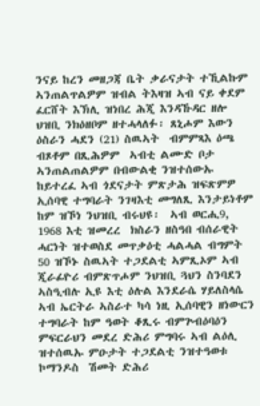ንናይ ከረን መዘጋጃ ቤት ቃራናታት ተኺልኩም ኣንጠልጥልዎም ዝብል ትእዛዝ ኣብ ናይ ቀደም ፈርሸት እኽሊ ዝነበረ ሕጂ እንዳኹዳር ዘሎ ህዝቢ ንክዕዘቦም ዘተሓላለፉ፡ ጸኒሖም እውን ዕስራን ሓደን (21) ስዉኣት  ብምምጻእ ዕጫ ብጾቶም በጺሕዎም  ኣብቲ ልሙድ ቦታ ኣንጠልጠልዎም በብውልቂ ንዝተሰውኡ ከይተረፈ ኣብ ጎደናታት ምጽታሕ ዝፍጽምዎ ኢሰባዊ ተግባራት ንገዛእቲ መግለጺ እንታይነቶም ከም ዝኾነ ንህዝቢ ብሩህዩ፡  ኣብ ወርሒ9, 1968 እቲ ዝመረረ  ክስራን ዘስዓበ ብሰራዊት ሓርነት ዝተወስደ መጥቃዕቲ ሓልሓል ብግምት 50 ዝኾኑ ስዉኣት ተጋደልቲ ኣምጺኦም ኣብ ጂራፊዮሪ ብምጽጥሖም ንህዝቢ ጓህን ስንባደን ኣስዒብሉ ኢዩ እቲ ዕሉል እንደራሴ ሃይለስላሴ ኣብ ኤርትራ ኣስራተ ካሳ ነዚ ኢሰባዊን ዘነውርን ተግባራት ከም ዓወት ቆጺሩ ብምጕብዕባዕን ምፍርራህን መደረ ድሕሪ ምግባሩ ኣብ ልዕሊ ዝተሰዉኡ ምዑታት ተጋደልቲ ንዝተዓወቱ ኮማንዶስ  ሽመት ድሕሪ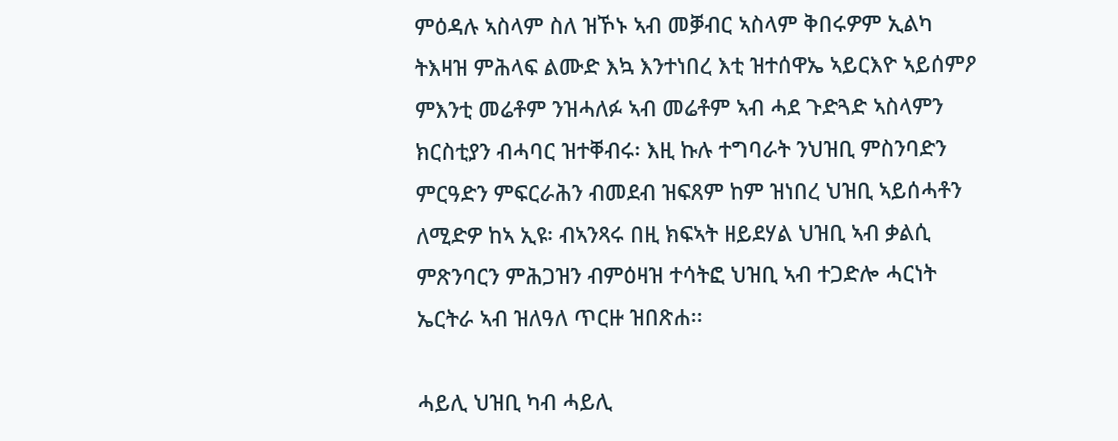ምዕዳሉ ኣስላም ስለ ዝኾኑ ኣብ መቓብር ኣስላም ቅበሩዎም ኢልካ ትእዛዝ ምሕላፍ ልሙድ እኳ እንተነበረ እቲ ዝተሰዋኤ ኣይርእዮ ኣይሰምዖ ምእንቲ መሬቶም ንዝሓለፉ ኣብ መሬቶም ኣብ ሓደ ጉድጓድ ኣስላምን ክርስቲያን ብሓባር ዝተቐብሩ፡ እዚ ኩሉ ተግባራት ንህዝቢ ምስንባድን ምርዓድን ምፍርራሕን ብመደብ ዝፍጸም ከም ዝነበረ ህዝቢ ኣይሰሓቶን ለሚድዎ ከኣ ኢዩ፡ ብኣንጻሩ በዚ ክፍኣት ዘይደሃል ህዝቢ ኣብ ቃልሲ ምጽንባርን ምሕጋዝን ብምዕዛዝ ተሳትፎ ህዝቢ ኣብ ተጋድሎ ሓርነት ኤርትራ ኣብ ዝለዓለ ጥርዙ ዝበጽሐ፡፡

ሓይሊ ህዝቢ ካብ ሓይሊ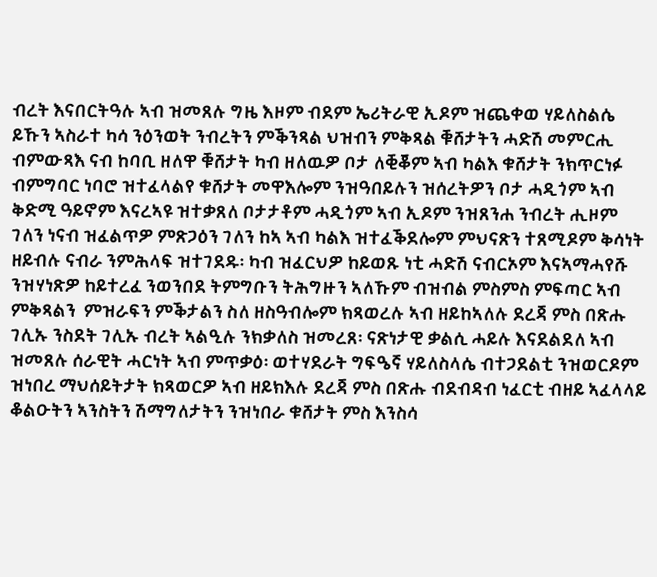ብረት እናበርትዓሉ ኣብ ዝመጸሉ ግዜ እዞም ብደም ኤሪትራዊ ኢዶም ዝጨቀወ ሃይለስልሴ ይኹን ኣስራተ ካሳ ንዕንወት ንብረትን ምቕንጻል ህዝብን ምቅጻል ቑሸታትን ሓድሽ መምርሒ ብምውጻእ ናብ ከባቢ ዘለዋ ቑሸታት ካብ ዘለዉዎ ቦታ ለቒቖም ኣብ ካልእ ቁሸታት ንክጥርነፉ ብምግባር ነባሮ ዝተፈላልየ ቁሸታት መዋእሎም ንዝዓበይሉን ዝሰረትዎን ቦታ ሓዲጎም ኣብ ቅድሚ ዓይኖም እናረኣዩ ዝተቃጸለ ቦታታቶም ሓዲጎም ኣብ ኢዶም ንዝጸንሐ ንብረት ሒዞም ገለን ነናብ ዝፈልጥዎ ምጽጋዕን ገለን ከኣ ኣብ ካልእ ዝተፈቕደሎም ምህናጽን ተጸሚዶም ቅሳነት ዘይብሉ ናብራ ንምሕላፍ ዝተገደዱ፡ ካብ ዝፈርህዎ ከይወጹ ነቲ ሓድሽ ናብርኦም እናኣማሓየሹ ንዝሃነጽዎ ከይተረፈ ንወንበደ ትምግቡን ትሕግዙን ኣለኹም ብዝብል ምስምስ ምፍጣር ኣብ ምቅጻልን  ምዝራፍን ምቕታልን ስለ ዘስዓብሎም ክጻወረሉ ኣብ ዘይከኣለሉ ደረጃ ምስ በጽሑ ገሊኡ ንስደት ገሊኡ ብረት ኣልዒሉ ንክቃለስ ዝመረጸ፡ ናጽነታዊ ቃልሲ ሓይሉ እናደልደለ ኣብ ዝመጸሉ ሰራዊት ሓርነት ኣብ ምጥቃዕ፡ ወተሃደራት ግፍዔኛ ሃይለስላሴ ብተጋደልቲ ንዝወርዶም ዝነበረ ማህሰይትታት ክጻወርዎ ኣብ ዘይክእሉ ደረጃ ምስ በጽሑ ብደብዳብ ነፈርቲ ብዘይ ኣፈላላይ ቆልዑትን ኣንስትን ሽማግለታትን ንዝነበራ ቁሸታት ምስ እንስሳ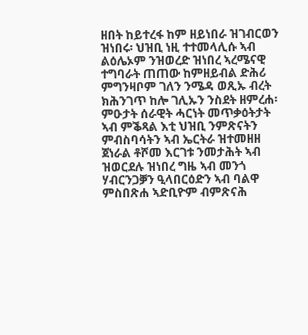ዘበት ከይተረፋ ከም ዘይነበራ ዝገብርወን ዝነበሩ፡ ህዝቢ ነዚ ተተመላሊሱ ኣብ ልዕሌኦም ንዝወረድ ዝነበረ ኣረሜናዊ ተግባራት ጠጠው ከምዘይብል ድሕሪ ምግንዛቦም ገለን ንሜዳ ወጺኡ ብረት ክሕንገጥ ከሎ ገሊኡን ንስደት ዘምረሐ፡ ምዑታት ሰራዊት ሓርነት መጥቃዕትታት ኣብ ምቕጻል እቲ ህዝቢ ንምጽናትን ምብስባሳትን ኣብ ኤርትራ ዝተመዘዘ ጀነራል ቶሾመ እርገቱ ንመታሕት ኣብ ዝወርደሉ ዝነበረ ግዜ ኣብ መንጎ ሃብርንጋቓን ዒላበርዕድን ኣብ ባልዋ ምስበጽሐ ኣድቢዮም ብምጽናሕ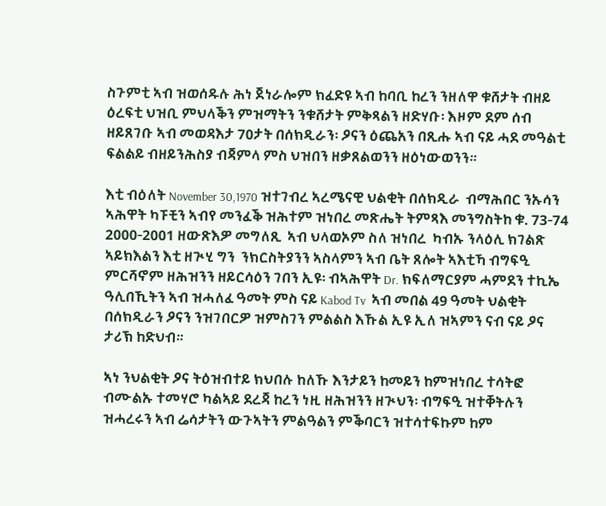ስጉምቲ ኣብ ዝወሰዱሉ ሕነ ጀነራሎም ክፈድዩ ኣብ ከባቢ ከረን ንዘለዋ ቁሸታት ብዘይ ዕረፍቲ ህዝቢ ምህላቕን ምዝማትን ንቁሸታት ምቅጻልን ዘድሃቡ፡ እዞም ደም ሰብ ዘይጸገቡ ኣብ መወዳእታ 70ታት በሰክዲራን፡ ዖናን ዕጨአን በጺሑ ኣብ ናይ ሓደ መዓልቲ ፍልልይ ብዘይንሕስያ ብጃምላ ምስ ህዝበን ዘቃጸልወንን ዘዕነውወንን።

እቲ ብዕለት November 30,1970 ዝተገብረ ኣረሜናዊ ህልቂት በሰክዲራ  ብማሕበር ንኡሳን ኣሕዋት ካፑቺን ኣብየ መንፈቕ ዝሕተም ዝነበረ መጽሔት ትምጻእ መንግስትከ ቁ. 73-74 2000-2001 ዘውጽእዎ መግለጺ  ኣብ ህላወኦም ስለ ዝነበረ  ካብኡ ንላዕሊ ክገልጽ ኣይክእልን እቲ ዘጒሂ ግን  ንክርስትያንን ኣስላምን ኣብ ቤት ጸሎት ኣእቲኻ ብግፍዒ ምርሻኖም ዘሕዝንን ዘይርሳዕን ገበን ኢዩ፡ ብኣሕዋት Dr. ክፍለማርያም ሓምደን ተኪኤ ዓሊበኺትን ኣብ ዝሓለፈ ዓመት ምስ ናይ Kabod Tv  ኣብ መበል 49 ዓመት ህልቂት በሰክዲራን ዖናን ንዝገበርዎ ዝምስገን ምልልስ እኹል ኢዩ ኢለ ዝኣምን ናብ ናይ ዖና ታሪኽ ከድህብ።

ኣነ ንህልቂት ዖና ትዕዝብተይ ክህበሉ ከለኹ እንታይን ከመይን ከምዝነበረ ተሳትፎ ብሙልኡ ተመሃሮ ካልኣይ ደረጃ ከረን ነዚ ዘሕዝንን ዘጒህን፡ ብግፍዒ ዝተቐትሉን ዝሓረሩን ኣብ ሬሳታትን ውጉኣትን ምልዓልን ምቕባርን ዝተሳተፍኩም ከም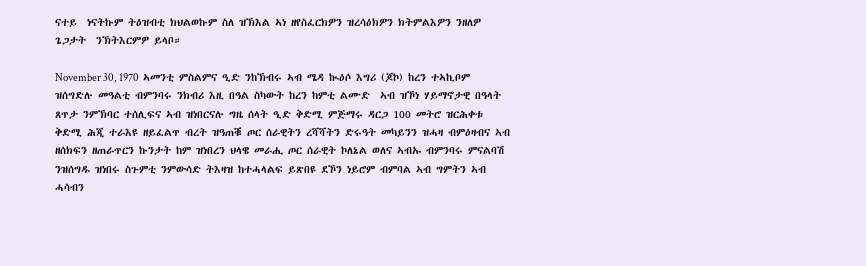ናተይ  ነናትኩም ትዕዝብቲ ክህልወኩም ስለ ዝኽእል ኣነ ዘየስፈርክዎን ዝረሳዕክዎን ክትምልእዎን ንዘለዎ ጌጋታት  ንኽትእርምዎ ይላቦ።

November 30, 1970  ኣመንቲ ምስልምና ዒድ ንከኽብሩ ኣብ ሜዳ ኲዕሶ እግሪ (ጆኮ) ከረን ተኣኪቦም ዝሰግድሉ መዓልቲ ብምንባሩ ንክብሪ እዚ በዓል ስካውት ከረን ከምቲ ልሙድ  ኣብ ዝኾነ ሃይማኖታዊ በዓላት ጸጥታ ንምኽባር ተሰሊፍና ኣብ ዝነበርናሉ ግዜ ሰላት ዒድ ቅድሚ ምጅማሩ ዳርጋ 100 መትሮ ዝርሕቀቱ ቅድሚ ሕጂ ተራእዩ ዘይፈልጥ ብረት ዝዓጠቑ ጦር ሰራዊትን ረሻሻትን ድሩዓት መካይንን ዝሓዛ ብምዕዛብና ኣብ ዘሰክፍን ዘጠራጥርን ኩንታት ከም ዝነበረን ህላዌ መራሒ ጦር ሰራዊት ኮለኔል ወለና ኣብኡ ብምንባሩ ምናልባሽ ንዝሰግዱ ዝነበሩ ስጉምቲ ንምውሳድ ትእዛዝ ከተሓላልፍ ይጽበዩ ደኾን ነይሮም ብምባል ኣብ ግምትን ኣብ ሓሳብን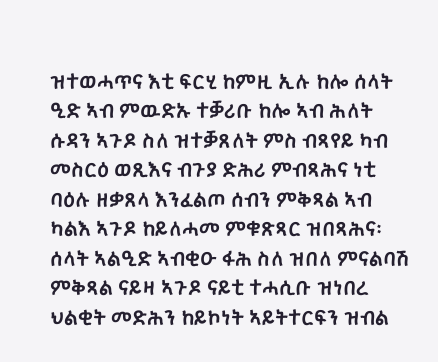ዝተወሓጥና እቲ ፍርሂ ከምዚ ኢሉ ከሎ ሰላት ዒድ ኣብ ምዉድኡ ተቓሪቡ ከሎ ኣብ ሕለት ሱዳን ኣጉዶ ስለ ዝተቓጸለት ምስ ብጻየይ ካብ መስርዕ ወጺእና ብጉያ ድሕሪ ምብጻሕና ነቲ ባዕሉ ዘቃጸላ እንፈልጦ ሰብን ምቅጻል ኣብ ካልእ ኣጉዶ ከይለሓመ ምቁጽጻር ዝበጻሕና፡ ሰላት ኣልዒድ ኣብቂዑ ፋሕ ስለ ዝበለ ምናልባሽ ምቅጻል ናይዛ ኣጉዶ ናይቲ ተሓሲቡ ዝነበረ ህልቂት መድሕን ከይኮነት ኣይትተርፍን ዝብል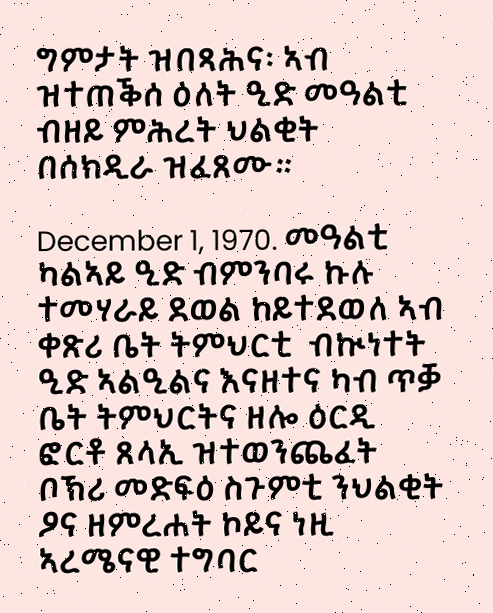ግምታት ዝበጻሕና፡ ኣብ ዝተጠቕሰ ዕለት ዒድ መዓልቲ ብዘይ ምሕረት ህልቂት በሰክዲራ ዝፈጸሙ።

December 1, 1970. መዓልቲ ካልኣይ ዒድ ብምንባሩ ኩሉ ተመሃራይ ደወል ከይተደወለ ኣብ ቀጽሪ ቤት ትምህርቲ  ብኲነተት ዒድ ኣልዒልና እናዘተና ካብ ጥቓ ቤት ትምህርትና ዘሎ ዕርዲ ፎርቶ ጸላኢ ዝተወንጨፈት ቦኽሪ መድፍዕ ስጉምቲ ንህልቂት ዖና ዘምረሐት ኮይና ነዚ ኣረሜናዊ ተግባር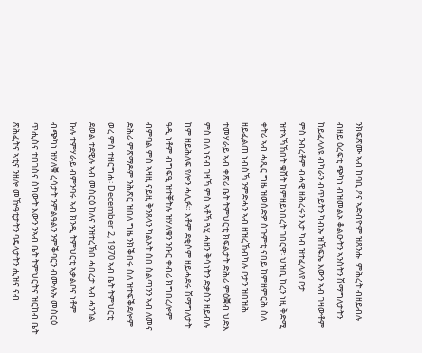ንክፍጽሙ ኣብ ከባቢ ዖና ኣድብዮም ዝጸንሑ  ምሕረት ብዘይብሉ ብዘይ ዕረፍቲ ጭካነ ብዝመልኦ ቆልዑትን ኣንስትን ሽማግለታትን ከይፈላለዩ ብካራን ብጥይትን ካብኡ ዝኸፍኤ እውን ኣብ ገዛውቶም ምስ ንብረቶም ብሓዊ ዘሕረሩን እታ ካብ ዝተፈላለየ ቦታ ዝተኣኻኸበት ቁሸት ከምዘይነበረት ገበርዋ፡ ህዝቢ ከረን ነዚ ቅድሚ ቀትሪ ኣብ ሓጺር ግዜ ዝወሰድዎ ስጉምቲ ናበይ ከምዘምርሕ ስለ ዘይፈልጠ ነብስኻ ንምድሓን ኣብ ዘዝረኸብካሉ ቦታን ዝበዝሕ ተመሃራይ ኣብ ቀጽሪ ቤት ትምህርቲ ክፍልታት ድሕሪ ምዕቛብ ህድእ ምስ በለ ነናብ ገዛኻ ምስ ኣቶኻ ጓሂ ሓዘን ቅሳነትን ድቃስን ዘይብሉ ከም ዘይሕለፍ የሎን ሓሊፉ። እቶም ደቂሶም ዘይሓደሩ ሽማግለታት ዓዲ ነቶም ብግፍዒ ዝተቐትሉ ዝሃለቁን ንቡር ቀብሪ ክግበረሎም ብምባል ምስ ኣዛዚ ናይዚ ቅንጸላን ካልኦት ሰበ ስልጣንን ኣብ ለመና ድሕሪ ምጽማዶም ንሕጽር ዝበለ ግዜ ንክቕበሩ ስለ ዝተፍቕደሎም ወረ ምስ ተዘርግሐ፡ December 2, 1970 ኣብ ቤት ትምህርቲ ደወል ተደዊሉ ኣብ መስርዕ ከለና ንዝተረኽበ ሓበረታ ኣብ ሓንጎል ኩሉ ተምሃራይ ብምንባሩ ኣብ ክንዲ ትምህርቲ ኣቃልቦና ነቶም ብጭካነ ዝሃለቑ ረሳታት ንምልዓልን ንምቕባርን ብሙሉኡ መስርዕ ጥሒስና ተበገስና ስካውት እውን ንኣብ ቤት ትምህርትና ዝርከብ ቤት ጽሕፈትና ኣቲና ንዘሎ መዅዓቲታትን ባዴላታትን ሒዝና ናብ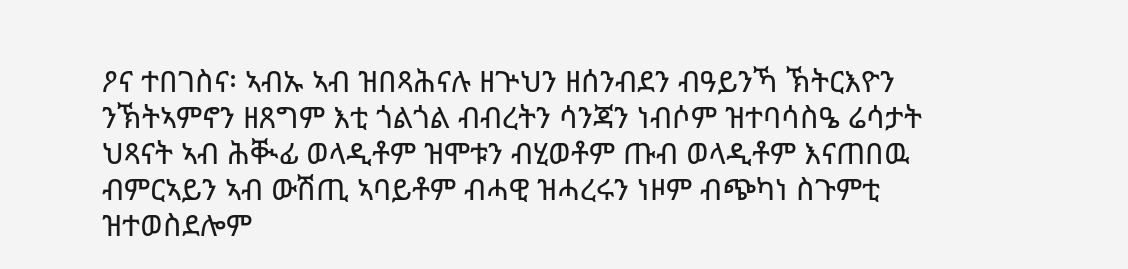ዖና ተበገስና፡ ኣብኡ ኣብ ዝበጻሕናሉ ዘጕህን ዘሰንብደን ብዓይንኻ ኽትርእዮን ንኽትኣምኖን ዘጸግም እቲ ጎልጎል ብብረትን ሳንጃን ነብሶም ዝተባሳስዔ ሬሳታት ህጻናት ኣብ ሕቚፊ ወላዲቶም ዝሞቱን ብሂወቶም ጡብ ወላዲቶም እናጠበዉ ብምርኣይን ኣብ ውሽጢ ኣባይቶም ብሓዊ ዝሓረሩን ነዞም ብጭካነ ስጉምቲ ዝተወስደሎም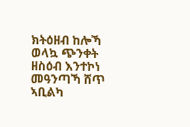ክትዕዘብ ከሎኻ ወላኳ ጭንቀት ዘስዕብ እንተኮነ መዓንጣኻ ሸጥ ኣቢልካ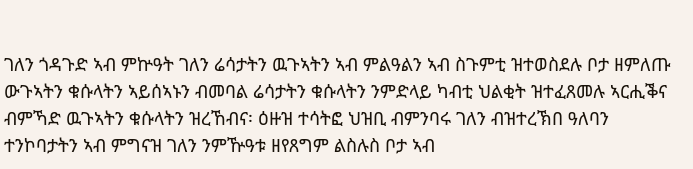ገለን ጎዳጉድ ኣብ ምኵዓት ገለን ሬሳታትን ዉጉኣትን ኣብ ምልዓልን ኣብ ስጉምቲ ዝተወስደሉ ቦታ ዘምለጡ ውጉኣትን ቁሱላትን ኣይሰኣኑን ብመባል ሬሳታትን ቁሱላትን ንምድላይ ካብቲ ህልቂት ዝተፈጸመሉ ኣርሒቕና ብምኻድ ዉጉኣትን ቁሱላትን ዝረኸብና፡ ዕዙዝ ተሳትፎ ህዝቢ ብምንባሩ ገለን ብዝተረኽበ ዓለባን ተንኮባታትን ኣብ ምግናዝ ገለን ንምዅዓቱ ዘየጸግም ልስሉስ ቦታ ኣብ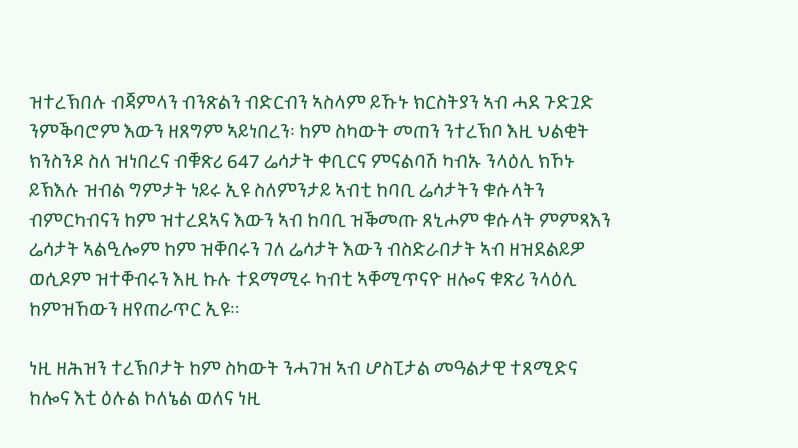ዝተረኽበሉ ብጃምላን ብንጽልን ብድርብን ኣስላም ይኹኑ ክርስትያን ኣብ ሓደ ጉድጓድ ንምቕባሮም እውን ዘጸግም ኣይነበረን፡ ከም ስካውት መጠን ንተረኽቦ እዚ ህልቂት ክንስንዶ ስለ ዝነበረና ብቑጽሪ 647 ሬሳታት ቀቢርና ምናልባሽ ካብኡ ንላዕሊ ክኾኑ ይኽእሉ ዝብል ግምታት ነይሩ ኢዩ ስለምንታይ ኣብቲ ከባቢ ሬሳታትን ቁሱላትን ብምርካብናን ከም ዝተረደኣና እውን ኣብ ከባቢ ዝቕመጡ ጸኒሖም ቁሱላት ምምጻእን ሬሳታት ኣልዒሎም ከም ዝቐበሩን ገለ ሬሳታት እውን ብስድራበታት ኣብ ዘዝደልይዎ ወሲዶም ዝተቐብሩን እዚ ኩሉ ተደማሚሩ ካብቲ ኣቐሚጥናዮ ዘሎና ቁጽሪ ንላዕሊ ከምዝኸውን ዘየጠራጥር ኢዩ።

ነዚ ዘሕዝን ተረኽቦታት ከም ስካውት ንሓገዝ ኣብ ሆስፒታል መዓልታዊ ተጸሚድና ከሎና እቲ ዕሉል ኮለኔል ወለና ነዚ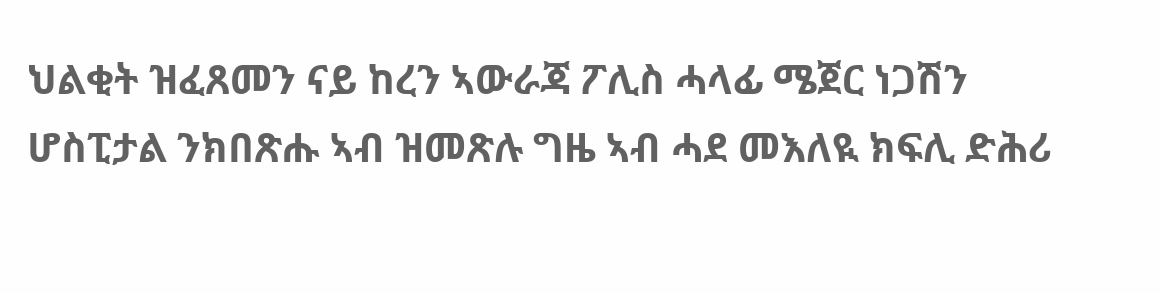ህልቂት ዝፈጸመን ናይ ከረን ኣውራጃ ፖሊስ ሓላፊ ሜጀር ነጋሽን ሆስፒታል ንክበጽሑ ኣብ ዝመጽሉ ግዜ ኣብ ሓደ መእለዪ ክፍሊ ድሕሪ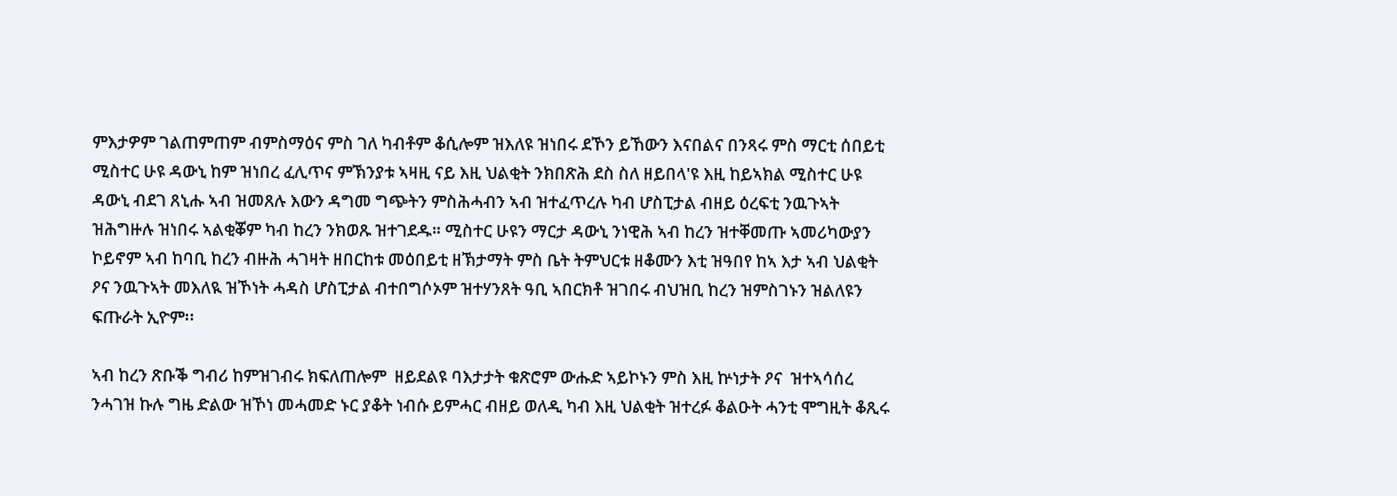ምእታዎም ገልጠምጠም ብምስማዕና ምስ ገለ ካብቶም ቆሲሎም ዝእለዩ ዝነበሩ ደኾን ይኸውን እናበልና በንጻሩ ምስ ማርቲ ሰበይቲ ሚስተር ሁዩ ዳውኒ ከም ዝነበረ ፈሊጥና ምኽንያቱ ኣዛዚ ናይ እዚ ህልቂት ንክበጽሕ ደስ ስለ ዘይበላ'ዩ እዚ ከይኣክል ሚስተር ሁዩ ዳውኒ ብደገ ጸኒሑ ኣብ ዝመጸሉ እውን ዳግመ ግጭትን ምስሕሓብን ኣብ ዝተፈጥረሉ ካብ ሆስፒታል ብዘይ ዕረፍቲ ንዉጉኣት ዝሕግዙሉ ዝነበሩ ኣልቂቖም ካብ ከረን ንክወጹ ዝተገደዱ። ሚስተር ሁዩን ማርታ ዳውኒ ንነዊሕ ኣብ ከረን ዝተቐመጡ ኣመሪካውያን ኮይኖም ኣብ ከባቢ ከረን ብዙሕ ሓገዛት ዘበርከቱ መዕበይቲ ዘኽታማት ምስ ቤት ትምህርቱ ዘቆሙን እቲ ዝዓበየ ከኣ እታ ኣብ ህልቂት ዖና ንዉጉኣት መእለዪ ዝኾነት ሓዳስ ሆስፒታል ብተበግሶኦም ዝተሃንጸት ዓቢ ኣበርክቶ ዝገበሩ ብህዝቢ ከረን ዝምስገኑን ዝልለዩን ፍጡራት ኢዮም፡፡

ኣብ ከረን ጽቡቕ ግብሪ ከምዝገብሩ ክፍለጠሎም  ዘይደልዩ ባእታታት ቁጽሮም ውሑድ ኣይኮኑን ምስ እዚ ኵነታት ዖና  ዝተኣሳሰረ ንሓገዝ ኩሉ ግዜ ድልው ዝኾነ መሓመድ ኑር ያቆት ነብሱ ይምሓር ብዘይ ወለዲ ካብ እዚ ህልቂት ዝተረፉ ቆልዑት ሓንቲ ሞግዚት ቆጺሩ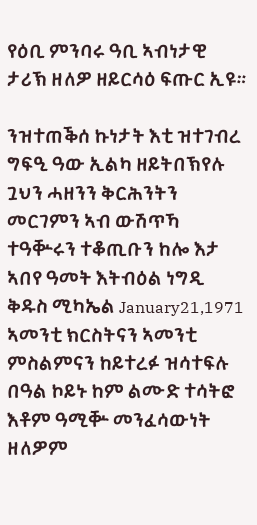የዕቢ ምንባሩ ዓቢ ኣብነታዊ ታሪኽ ዘለዎ ዘይርሳዕ ፍጡር ኢዩ።

ንዝተጠቕሰ ኩነታት እቲ ዝተገብረ ግፍዒ ዓው ኢልካ ዘይትበኽየሉ ጓህን ሓዘንን ቅርሕንትን መርገምን ኣብ ውሽጥኻ ተዓቝሩን ተቆጢቡን ከሎ እታ ኣበየ ዓመት እትብዕል ነግዲ ቅዱስ ሚካኤል January21,1971 ኣመንቲ ክርስትናን ኣመንቲ ምስልምናን ከይተረፉ ዝሳተፍሉ በዓል ኮይኑ ከም ልሙድ ተሳትፎ እቶም ዓሚቝ መንፈሳውነት ዘለዎም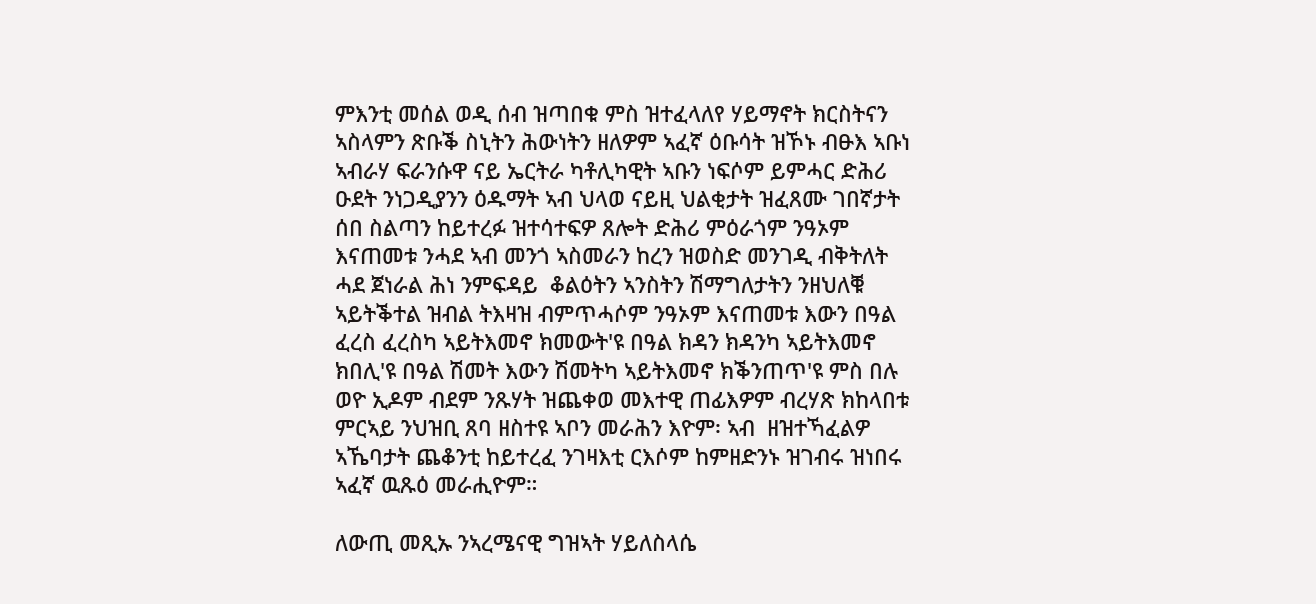ምእንቲ መሰል ወዲ ሰብ ዝጣበቁ ምስ ዝተፈላለየ ሃይማኖት ክርስትናን ኣስላምን ጽቡቕ ስኒትን ሕውነትን ዘለዎም ኣፈኛ ዕቡሳት ዝኾኑ ብፁእ ኣቡነ ኣብራሃ ፍራንሱዋ ናይ ኤርትራ ካቶሊካዊት ኣቡን ነፍሶም ይምሓር ድሕሪ ዑደት ንነጋዲያንን ዕዱማት ኣብ ህላወ ናይዚ ህልቂታት ዝፈጸሙ ገበኛታት ሰበ ስልጣን ከይተረፉ ዝተሳተፍዎ ጸሎት ድሕሪ ምዕራጎም ንዓኦም እናጠመቱ ንሓደ ኣብ መንጎ ኣስመራን ከረን ዝወስድ መንገዲ ብቅትለት ሓደ ጀነራል ሕነ ንምፍዳይ  ቆልዕትን ኣንስትን ሽማግለታትን ንዘህለቑ ኣይትቕተል ዝብል ትእዛዝ ብምጥሓሶም ንዓኦም እናጠመቱ እውን በዓል ፈረስ ፈረስካ ኣይትእመኖ ክመውት'ዩ በዓል ክዳን ክዳንካ ኣይትእመኖ ክበሊ'ዩ በዓል ሽመት እውን ሽመትካ ኣይትእመኖ ክቕንጠጥ'ዩ ምስ በሉ ወዮ ኢዶም ብደም ንጹሃት ዝጨቀወ መእተዊ ጠፊእዎም ብረሃጽ ክከላበቱ ምርኣይ ንህዝቢ ጸባ ዘስተዩ ኣቦን መራሕን እዮም፡ ኣብ  ዘዝተኻፈልዎ ኣኼባታት ጨቆንቲ ከይተረፈ ንገዛእቲ ርእሶም ከምዘድንኑ ዝገብሩ ዝነበሩ ኣፈኛ ዉጹዕ መራሒዮም።

ለውጢ መጺኡ ንኣረሜናዊ ግዝኣት ሃይለስላሴ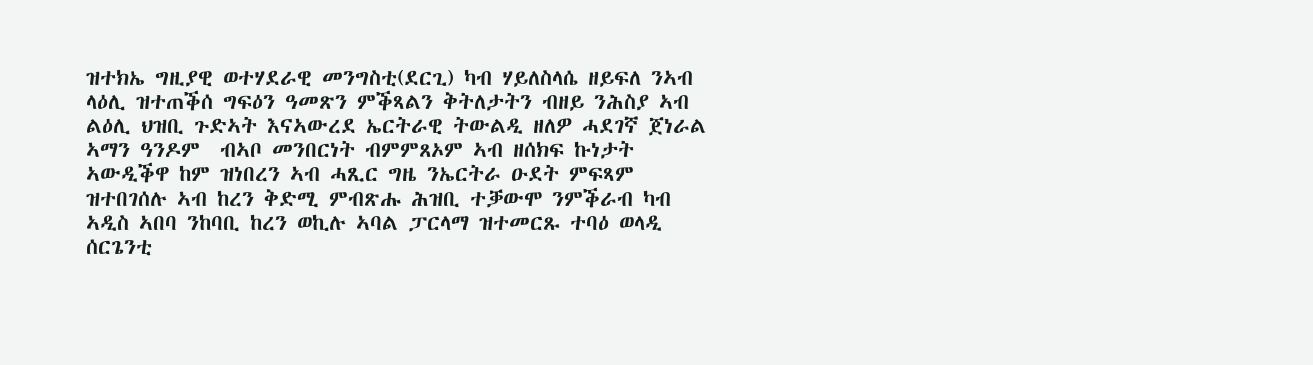ዝተክኤ ግዚያዊ ወተሃደራዊ መንግስቲ(ደርጊ) ካብ ሃይለስላሴ ዘይፍለ ንኣብ ላዕሊ ዝተጠቕሰ ግፍዕን ዓመጽን ምቕጻልን ቅትለታትን ብዘይ ንሕስያ ኣብ ልዕሊ ህዝቢ ጉድኣት እናኣውረደ ኤርትራዊ ትውልዲ ዘለዎ ሓደገኛ ጀነራል ኣማን ዓንዶም  ብኣቦ መንበርነት ብምምጸኦም ኣብ ዘሰክፍ ኩነታት ኣውዲቕዋ ከም ዝነበረን ኣብ ሓጺር ግዜ ንኤርትራ ዑደት ምፍጻም ዝተበገሰሉ ኣብ ከረን ቅድሚ ምብጽሑ ሕዝቢ ተቓውሞ ንምቕራብ ካብ ኣዲስ ኣበባ ንከባቢ ከረን ወኪሉ ኣባል ፓርላማ ዝተመርጹ ተባዕ ወላዲ ሰርጌንቲ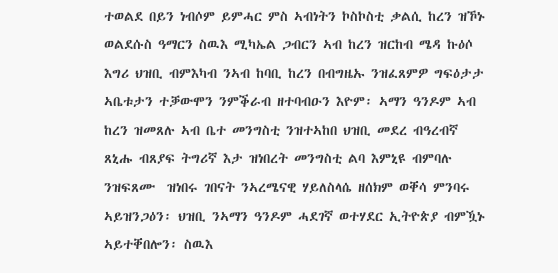ተወልደ በይን ነብሶም ይምሓር ምስ ኣብነትን ኮስኮስቲ ቃልሲ ከረን ዝኾኑ ወልደሱስ ዓማርን ስዉእ ሚካኤል ጋብርን ኣብ ከረን ዝርከብ ሜዳ ኩዕሶ እግሪ ህዝቢ ብምእካብ ንኣብ ከባቢ ከረን በብግዜኡ ንዝፈጸምዎ ግፍዕታታ ኣቤቱታን ተቓውሞን ንምቕራብ ዘተባብዑን እዮም፡ ኣማን ዓንዶም ኣብ ከረን ዝመጸሉ ኣብ ቤተ መንግስቲ ንዝተኣከበ ህዝቢ መደረ ብዓረብኛ ጸኒሑ ብጸያፍ ትግሪኛ እታ ዝነበረት መንግስቲ ልባ እምኒዩ ብምባሉ ንዝፍጸሙ  ዝነበሩ ገበናት ንኣረሜናዊ ሃይለስላሴ ዘሰክም ወቐሳ ምንባሩ ኣይዝንጋዕን፡ ህዝቢ ንኣማን ዓንዶም ሓደገኛ ወተሃደር ኢትዮጵያ ብምዃኑ ኣይተቐበሎን፡ ስዉእ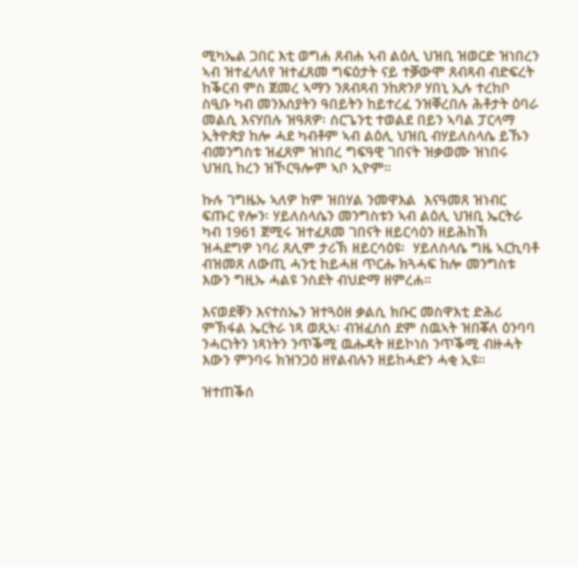ሚካኤል ጋበር እቲ ወግሐ ጸብሐ ኣብ ልዕሊ ህዝቢ ዝወርድ ዝነበረን ኣብ ዝተፈላለየ ዝተፈጸመ ግፍዕታት ናይ ተቓውሞ ጸብጻብ ብድፍረት ከቕርብ ምስ ጀመረ ኣማን ንጸብጻብ ንከጽንዖ ሃበኒ ኢሉ ተረከቦ ስዒቡ ካብ መንእሰያትን ዓበይትን ከይተረፈ ንዝቐረበሉ ሕቶታት ዕባራ መልሲ እናሃበሉ ዝዓጸዎ፡ ሰርጌንቲ ተወልደ በይን ኣባል ፓርላማ ኢትዮጵያ ከሎ ሓደ ካብቶም ኣብ ልዕሊ ህዝቢ ብሃይለስላሴ ይኹን ብመንግስቱ ዝፈጸም ዝነበረ ግፍዓዊ ገበናት ዝቃወሙ ዝነበሩ ህዝቢ ከረን ዝኾርዓሎም ኣቦ ኢዮም።

ኩሉ ገግዜኡ ኣለዎ ከም ዝበሃል ንመዋእል  እናዓመጸ ዝነብር ፍጡር የሎን፡ ሃይለስላሴን መንግስቱን ኣብ ልዕሊ ህዝቢ ኤርትራ ካብ 1961 ጀሚሩ ዝተፈጸመ ገበናት ዘይርሳዕን ዘይሕከኽ ዝሓደግዎ ነባሪ ጸሊም ታሪኽ ዘይርሳዕዩ፡  ሃይለስላሴ ግዜ ኣርኪባቶ ብዝመጸ ለውጢ ሓንቲ ከይሓዘ ጥርሑ ክጓሓፍ ከሎ መንግስቱ እውን ግዚኡ ሓልዩ ንስደት ብህድማ ዘምረሐ።

እናወደቐን እናተስኤን ዝተጓዕዘ ቃልሲ ክቡር መስዋእቲ ድሕሪ ምኽፋል ኤርትራ ነጻ ወጺኣ፡ ብዝፈሰሰ ደም ስዉኣት ዝበቖለ ዕንባባ ንሓርነትን ነጻነትን ንጥቕሚ ዉሑዳት ዘይኮነስ ንጥቕሚ ብዙሓት እውን ምንባሩ ክዝንጋዕ ዘየልብሉን ዘይከሓድን ሓቂ ኢዩ።

ዝተጠቕሰ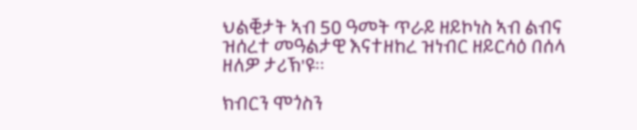ህልቒታት ኣብ 50 ዓመት ጥራይ ዘይኮነስ ኣብ ልብና ዝሰረተ መዓልታዊ እናተዘከረ ዝነብር ዘይርሳዕ በሰላ ዘለዎ ታሪኽ'ዩ።

ክብርን ሞጎስን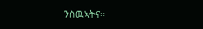ንስዉኣትና።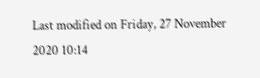Last modified on Friday, 27 November 2020 10:14